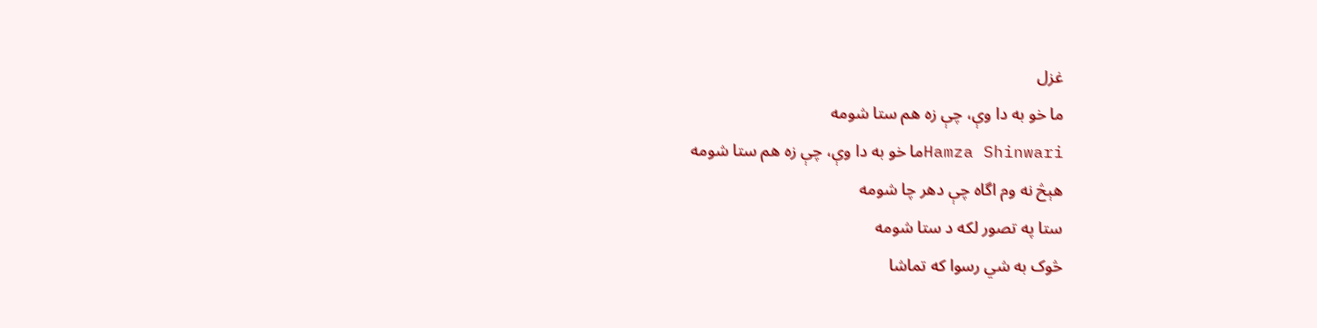غزل
ما خو به دا وې، چې زه هم ستا شومه
Hamza Shinwariما خو به دا وې، چې زه هم ستا شومه
هېڅ نه وم اگاه چې دهر چا شومه
ستا په تصور لکه د ستا شومه
څوک به شي رسوا که تماشا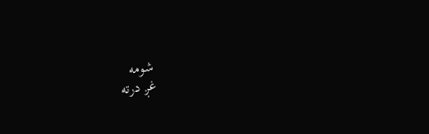شومه
غږ درته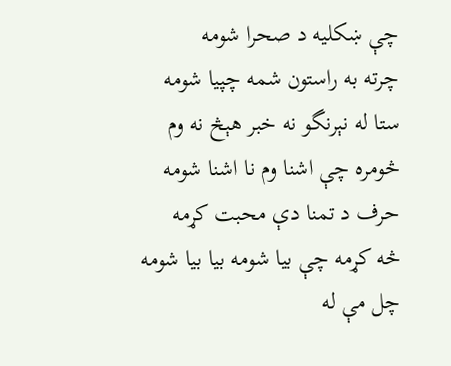چې ښکليه د صحرا شومه
چرته به راستون شمه چپيا شومه
ستا له نېرنگو نه خبر هېڅ نه وم
څومره چې اشنا وم نا اشنا شومه
حرف د تمنا دې محبت کړمه
څه کړمه چې بيا شومه بيا بيا شومه
چل مې له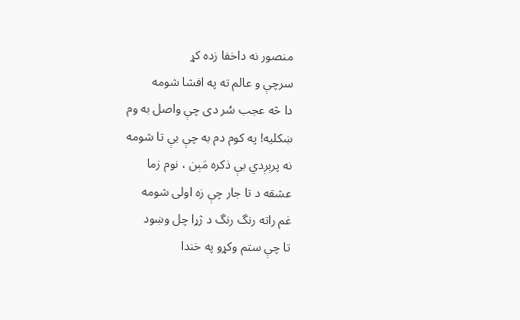منصور نه داخفا زده کړ
سرچې و عالم ته په افشا شومه
دا څه عجب سُر دی چې واصل به وم
ښکليه! په کوم دم به چې بې تا شومه
نه پرېږدي بې ذکره مَېن ، نوم زما
عشقه د تا جار چې زه اولی شومه
غم راته رنگ رنگ د ژړا چل وښود
تا چې ستم وکړو په خندا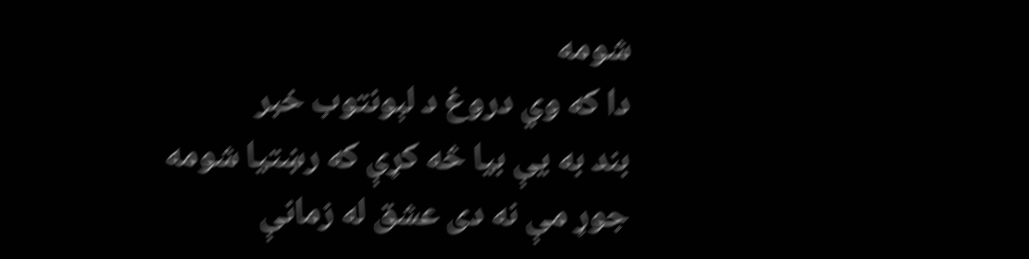شومه
دا که وي دروغ د لېونتوب خبر
بند به يې بيا څه کړې که رښتيا شومه
جوړ مې نه دی عشق له زمانې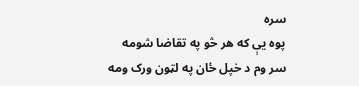سره
پوه يې که هر څو په تقاضا شومه
سر وم د خپل ځان په لټون ورک ومه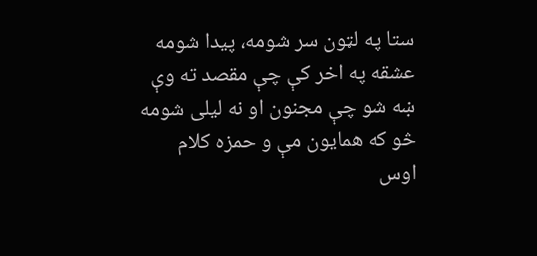ستا په لټون سر شومه، پيدا شومه
عشقه په اخر کې چې مقصد ته وې
ښه شو چې مجنون او نه ليلی شومه
څو که همايون مې و حمزه کلام
اوس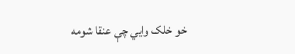خو خلک وايي چې عنقا شومه